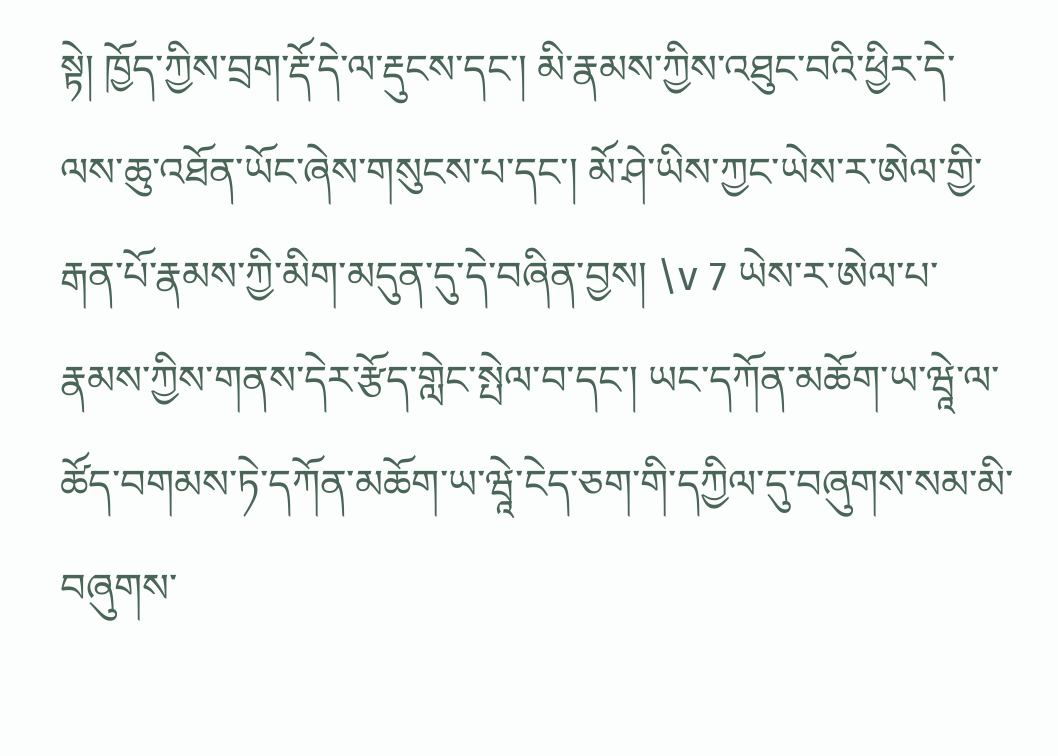སྟེ། ཁྱོད་ཀྱིས་བྲག་རྡོ་དེ་ལ་རྡུངས་དང་། མི་རྣམས་ཀྱིས་འཐུང་བའི་ཕྱིར་དེ་ལས་ཆུ་འཐོན་ཡོང་ཞེས་གསུངས་པ་དང་། མོ་ཤེ་ཡིས་ཀྱང་ཡེས་ར་ཨེལ་གྱི་རྒན་པོ་རྣམས་ཀྱི་མིག་མདུན་དུ་དེ་བཞིན་བྱས། \v 7 ཡེས་ར་ཨེལ་པ་རྣམས་ཀྱིས་གནས་དེར་རྩོད་གླེང་སྤེལ་བ་དང་། ཡང་དཀོན་མཆོག་ཡ་ཝཱེ་ལ་ཚོད་བགམས་ཏེ་དཀོན་མཆོག་ཡ་ཝཱེ་ངེད་ཅག་གི་དཀྱིལ་དུ་བཞུགས་སམ་མི་བཞུགས་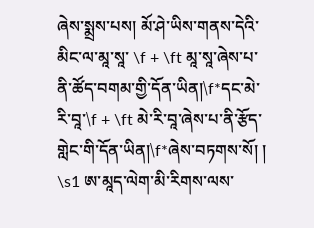ཞེས་སྨྲས་པས། མོ་ཤེ་ཡིས་གནས་དེའི་མིང་ལ་མཱ་སཱ་ \f + \ft མཱ་སཱ་ཞེས་པ་ནི་ཚོད་བགམ་གྱི་དོན་ཡིན།\f*དང་མེ་རི་བཱ་\f + \ft མེ་རི་བཱ་ཞེས་པ་ནི་རྩོད་གླེང་གི་དོན་ཡིན།\f*ཞེས་བཏགས་སོ། ། \s1 ཨ་མཱད་ལེག་མི་རིགས་ལས་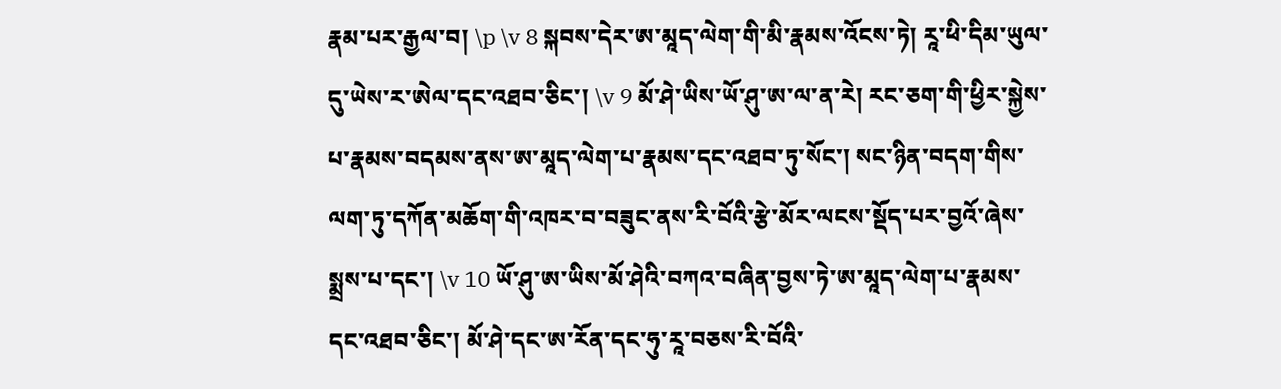རྣམ་པར་རྒྱལ་བ། \p \v 8 སྐབས་དེར་ཨ་མཱད་ལེག་གི་མི་རྣམས་འོངས་ཏེ། རཱ་ཕི་དིམ་ཡུལ་དུ་ཡེས་ར་ཨེལ་དང་འཐབ་ཅིང་། \v 9 མོ་ཤེ་ཡིས་ཡོ་ཤུ་ཨ་ལ་ན་རེ། རང་ཅག་གི་ཕྱིར་སྐྱེས་པ་རྣམས་བདམས་ནས་ཨ་མཱད་ལེག་པ་རྣམས་དང་འཐབ་ཏུ་སོང་། སང་ཉིན་བདག་གིས་ལག་ཏུ་དཀོན་མཆོག་གི་འཁར་བ་བཟུང་ནས་རི་བོའི་རྩེ་མོར་ལངས་སྡོད་པར་བྱའོ་ཞེས་སྨྲས་པ་དང་། \v 10 ཡོ་ཤུ་ཨ་ཡིས་མོ་ཤེའི་བཀའ་བཞིན་བྱས་ཏེ་ཨ་མཱད་ལེག་པ་རྣམས་དང་འཐབ་ཅིང་། མོ་ཤེ་དང་ཨ་རོན་དང་ཧུ་རཱ་བཅས་རི་བོའི་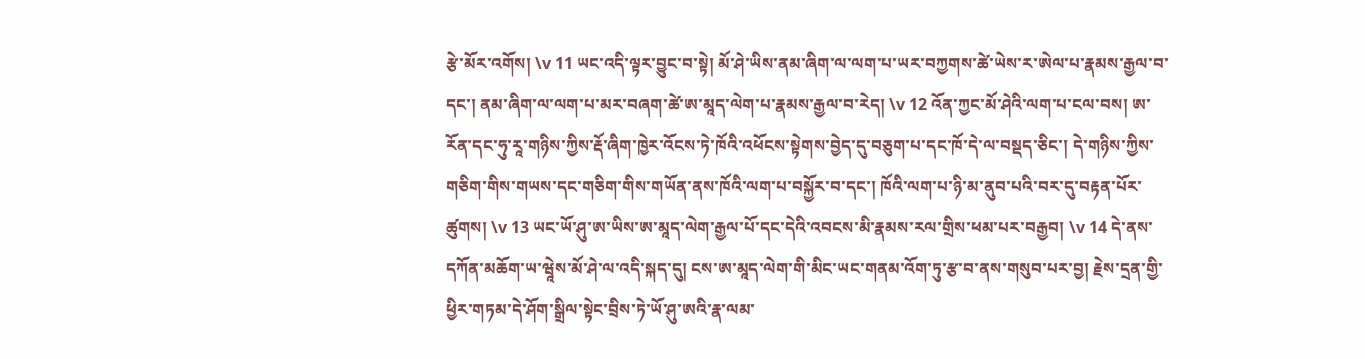རྩེ་མོར་འགོས། \v 11 ཡང་འདི་ལྟར་བྱུང་བ་སྟེ། མོ་ཤེ་ཡིས་ནམ་ཞིག་ལ་ལག་པ་ཡར་བཀྱགས་ཚེ་ཡེས་ར་ཨེལ་པ་རྣམས་རྒྱལ་བ་དང་། ནམ་ཞིག་ལ་ལག་པ་མར་བཞག་ཚེ་ཨ་མཱད་ལེག་པ་རྣམས་རྒྱལ་བ་རེད། \v 12 འོན་ཀྱང་མོ་ཤེའི་ལག་པ་ངལ་བས། ཨ་རོན་དང་ཧུ་རཱ་གཉིས་ཀྱིས་རྡོ་ཞིག་ཁྱེར་འོངས་ཏེ་ཁོའི་འཕོངས་སྟེགས་བྱེད་དུ་བཅུག་པ་དང་ཁོ་དེ་ལ་བསྡད་ཅིང་། དེ་གཉིས་ཀྱིས་གཅིག་གིས་གཡས་དང་གཅིག་གིས་གཡོན་ནས་ཁོའི་ལག་པ་བསྐྱོར་བ་དང་། ཁོའི་ལག་པ་ཉི་མ་ནུབ་པའི་བར་དུ་བརྟན་པོར་ཚུགས། \v 13 ཡང་ཡོ་ཤུ་ཨ་ཡིས་ཨ་མཱད་ལེག་རྒྱལ་པོ་དང་དེའི་འབངས་མི་རྣམས་རལ་གྲིས་ཕམ་པར་བརྒྱབ། \v 14 དེ་ནས་དཀོན་མཆོག་ཡ་ཝཱེས་མོ་ཤེ་ལ་འདི་སྐད་དུ། ངས་ཨ་མཱད་ལེག་གི་མིང་ཡང་གནམ་འོག་ཏུ་རྩ་བ་ནས་གསུབ་པར་བྱ། རྗེས་དྲན་གྱི་ཕྱིར་གཏམ་དེ་ཤོག་སྒྲིལ་སྟེང་བྲིས་ཏེ་ཡོ་ཤུ་ཨའི་རྣ་ལམ་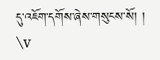དུ་འཇོག་དགོས་ཞེས་གསུངས་སོ། ། \v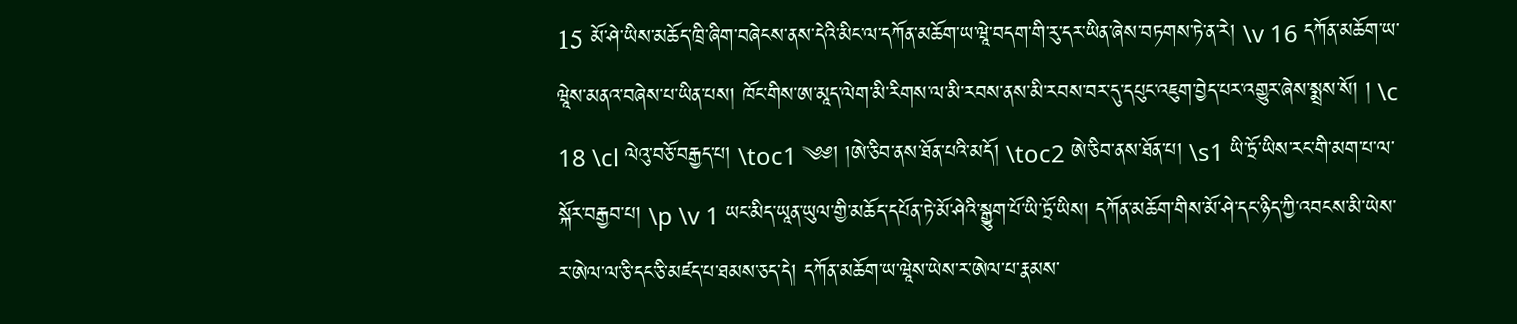15 མོ་ཤེ་ཡིས་མཆོད་ཁྲི་ཞིག་བཞེངས་ནས་དེའི་མིང་ལ་དཀོན་མཆོག་ཡ་ཝཱེ་བདག་གི་རུ་དར་ཡིན་ཞེས་བཏགས་ཏེ་ན་རེ། \v 16 དཀོན་མཆོག་ཡ་ཝཱེས་མནའ་བཞེས་པ་ཡིན་པས། ཁོང་གིས་ཨ་མཱད་ལེག་མི་རིགས་ལ་མི་རབས་ནས་མི་རབས་བར་དུ་དཔུང་འཇུག་བྱེད་པར་འགྱུར་ཞེས་སྨྲས་སོ། ། \c 18 \cl ལེའུ་བཅོ་བརྒྱད་པ། \toc1 ༄༅། །ཨེ་ཅིབ་ནས་ཐོན་པའི་མདོ། \toc2 ཨེ་ཅིབ་ནས་ཐོན་པ། \s1 ཡི་ཏྲོ་ཡིས་རང་གི་མག་པ་ལ་སྐོར་བརྒྱབ་པ། \p \v 1 ཡང་མིད་ཡཱན་ཡུལ་གྱི་མཆོད་དཔོན་ཏེ་མོ་ཤེའི་སྒྱུག་པོ་ཡི་ཏྲོ་ཡིས། དཀོན་མཆོག་གིས་མོ་ཤེ་དང་ཉིད་ཀྱི་འབངས་མི་ཡེས་ར་ཨེལ་ལ་ཅི་དང་ཅི་མཛད་པ་ཐམས་ཅད་དེ། དཀོན་མཆོག་ཡ་ཝཱེས་ཡེས་ར་ཨེལ་པ་རྣམས་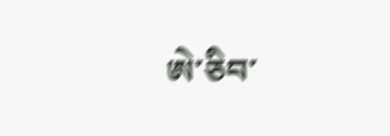ཨེ་ཅིབ་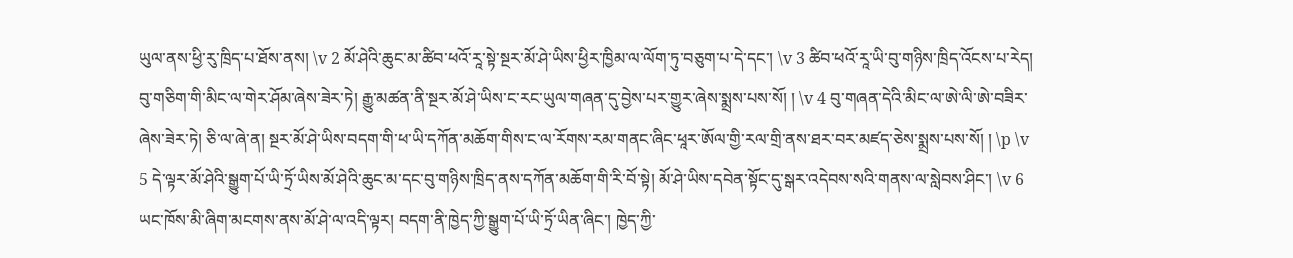ཡུལ་ནས་ཕྱི་རུ་ཁྲིད་པ་ཐོས་ནས། \v 2 མོ་ཤེའི་ཆུང་མ་ཚིབ་ཕའོ་རཱ་སྟེ་སྔར་མོ་ཤེ་ཡིས་ཕྱིར་ཁྱིམ་ལ་ལོག་ཏུ་བཅུག་པ་དེ་དང་། \v 3 ཚིབ་ཕའོ་རཱ་ཡི་བུ་གཉིས་ཁྲིད་འོངས་པ་རེད། བུ་གཅིག་གི་མིང་ལ་གེར་ཤོམ་ཞེས་ཟེར་ཏེ། རྒྱུ་མཚན་ནི་སྔར་མོ་ཤེ་ཡིས་ང་རང་ཡུལ་གཞན་དུ་བྱེས་པར་གྱུར་ཞེས་སྨྲས་པས་སོ། ། \v 4 བུ་གཞན་དེའི་མིང་ལ་ཨེ་ལི་ཨེ་བཟིར་ཞེས་ཟེར་ཏེ། ཅི་ལ་ཞེ་ན། སྔར་མོ་ཤེ་ཡིས་བདག་གི་ཕ་ཡི་དཀོན་མཆོག་གིས་ང་ལ་རོགས་རམ་གནང་ཞིང་ཕཱར་ཨོལ་གྱི་རལ་གྲི་ནས་ཐར་བར་མཛད་ཅེས་སྨྲས་པས་སོ། ། \p \v 5 དེ་ལྟར་མོ་ཤེའི་སྒྱུག་པོ་ཡི་ཏྲོ་ཡིས་མོ་ཤེའི་ཆུང་མ་དང་བུ་གཉིས་ཁྲིད་ནས་དཀོན་མཆོག་གི་རི་བོ་སྟེ། མོ་ཤེ་ཡིས་དབེན་སྟོང་དུ་སྒར་འདེབས་སའི་གནས་ལ་སླེབས་ཤིང་། \v 6 ཡང་ཁོས་མི་ཞིག་མངགས་ནས་མོ་ཤེ་ལ་འདི་ལྟར། བདག་ནི་ཁྱེད་ཀྱི་སྒྱུག་པོ་ཡི་ཏྲོ་ཡིན་ཞིང་། ཁྱེད་ཀྱི་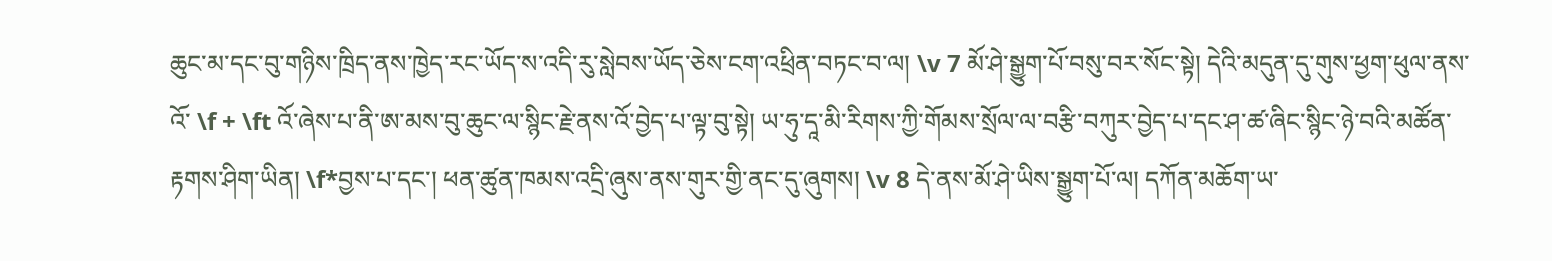ཆུང་མ་དང་བུ་གཉིས་ཁྲིད་ནས་ཁྱེད་རང་ཡོད་ས་འདི་རུ་སླེབས་ཡོད་ཅེས་ངག་འཕྲིན་བཏང་བ་ལ། \v 7 མོ་ཤེ་སྒྱུག་པོ་བསུ་བར་སོང་སྟེ། དེའི་མདུན་དུ་གུས་ཕྱག་ཕུལ་ནས་འོ་ \f + \ft འོ་ཞེས་པ་ནི་ཨ་མས་བུ་ཆུང་ལ་སྙིང་རྗེ་ནས་འོ་བྱེད་པ་ལྟ་བུ་སྟེ། ཡ་ཧུ་དཱ་མི་རིགས་ཀྱི་གོམས་སྲོལ་ལ་བརྩི་བཀུར་བྱེད་པ་དང་ཤ་ཚ་ཞིང་སྙིང་ཉེ་བའི་མཚོན་རྟགས་ཤིག་ཡིན། \f*བྱས་པ་དང་། ཕན་ཚུན་ཁམས་འདྲི་ཞུས་ནས་གུར་གྱི་ནང་དུ་ཞུགས། \v 8 དེ་ནས་མོ་ཤེ་ཡིས་སྒྱུག་པོ་ལ། དཀོན་མཆོག་ཡ་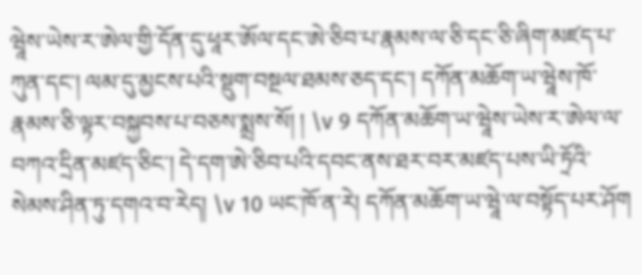ཝཱེས་ཡེས་ར་ཨེལ་གྱི་དོན་དུ་ཕཱར་ཨོལ་དང་ཨེ་ཅིབ་པ་རྣམས་ལ་ཅི་དང་ཅི་ཞིག་མཛད་པ་ཀུན་དང་། ལམ་དུ་མྱངས་པའི་སྡུག་བསྔལ་ཐམས་ཅད་དང་། དཀོན་མཆོག་ཡ་ཝཱེས་ཁོ་རྣམས་ཅི་ལྟར་བསྐྱབས་པ་བཅས་སྨྲས་སོ། ། \v 9 དཀོན་མཆོག་ཡ་ཝཱེས་ཡེས་ར་ཨེལ་ལ་བཀའ་དྲིན་མཛད་ཅིང་། དེ་དག་ཨེ་ཅིབ་པའི་དབང་ནས་ཐར་བར་མཛད་པས་ཡི་ཏྲོའི་སེམས་ཤིན་ཏུ་དགའ་བ་རེད། \v 10 ཡང་ཁོ་ན་རེ། དཀོན་མཆོག་ཡ་ཝཱེ་ལ་བསྟོད་པར་ཤོག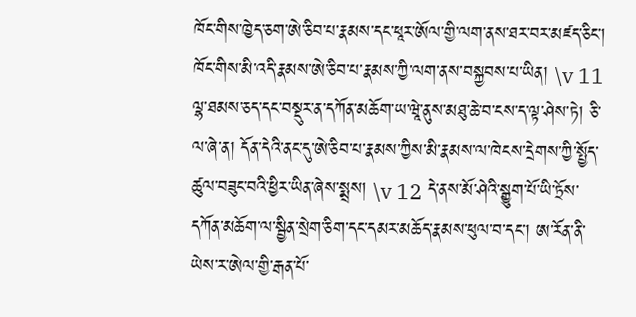ཁོང་གིས་ཁྱེད་ཅག་ཨེ་ཅིབ་པ་རྣམས་དང་ཕཱར་ཨོལ་གྱི་ལག་ནས་ཐར་བར་མཛད་ཅིང་། ཁོང་གིས་མི་འདི་རྣམས་ཨེ་ཅིབ་པ་རྣམས་ཀྱི་ལག་ནས་བསྐྱབས་པ་ཡིན། \v 11 ལྷ་ཐམས་ཅད་དང་བསྡུར་ན་དཀོན་མཆོག་ཡ་ཝཱེ་ནུས་མཐུ་ཆེ་བ་ངས་ད་ལྟ་ཤེས་ཏེ། ཅི་ལ་ཞེ་ན། དོན་དེའི་ནང་དུ་ཨེ་ཅིབ་པ་རྣམས་ཀྱིས་མི་རྣམས་ལ་ཁེངས་དྲེགས་ཀྱི་སྤྱོད་ཚུལ་བཟུང་བའི་ཕྱིར་ཡིན་ཞེས་སྨྲས། \v 12 དེ་ནས་མོ་ཤེའི་སྒྱུག་པོ་ཡི་ཏྲོས་དཀོན་མཆོག་ལ་སྦྱིན་སྲེག་ཅིག་དང་དམར་མཆོད་རྣམས་ཕུལ་བ་དང་། ཨ་རོན་ནི་ཡེས་ར་ཨེལ་གྱི་རྒན་པོ་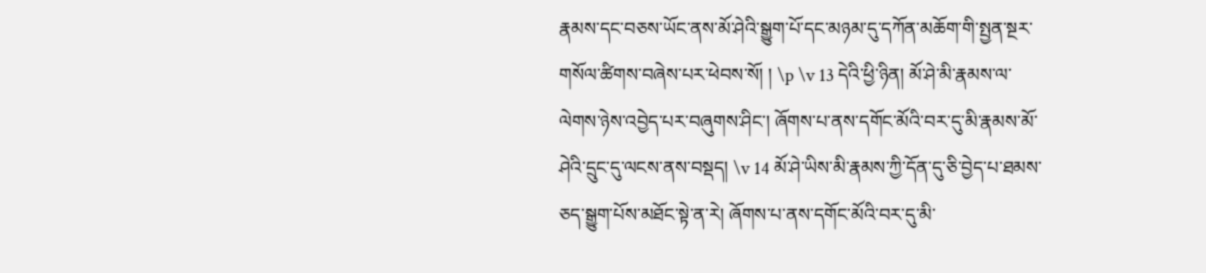རྣམས་དང་བཅས་ཡོང་ནས་མོ་ཤེའི་སྒྱུག་པོ་དང་མཉམ་དུ་དཀོན་མཆོག་གི་སྤྱན་སྔར་གསོལ་ཚིགས་བཞེས་པར་ཕེབས་སོ། ། \p \v 13 དེའི་ཕྱི་ཉིན། མོ་ཤེ་མི་རྣམས་ལ་ལེགས་ཉེས་འབྱེད་པར་བཞུགས་ཤིང་། ཞོགས་པ་ནས་དགོང་མོའི་བར་དུ་མི་རྣམས་མོ་ཤེའི་དྲུང་དུ་ལངས་ནས་བསྡད། \v 14 མོ་ཤེ་ཡིས་མི་རྣམས་ཀྱི་དོན་དུ་ཅི་བྱེད་པ་ཐམས་ཅད་སྒྱུག་པོས་མཐོང་སྟེ་ན་རེ། ཞོགས་པ་ནས་དགོང་མོའི་བར་དུ་མི་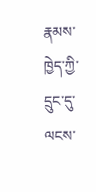རྣམས་ཁྱེད་ཀྱི་དྲུང་དུ་ལངས་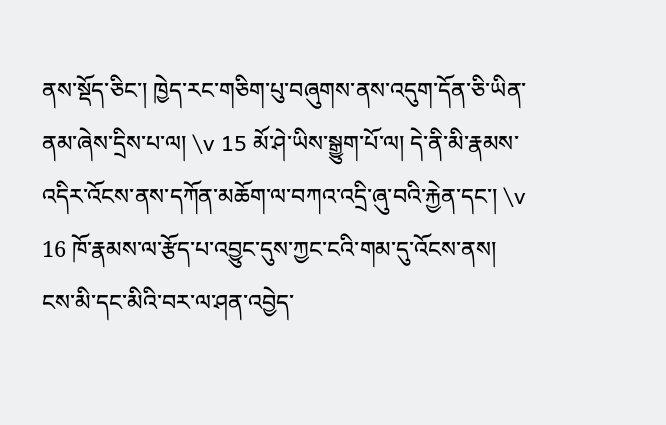ནས་སྡོད་ཅིང་། ཁྱེད་རང་གཅིག་པུ་བཞུགས་ནས་འདུག་དོན་ཅི་ཡིན་ནམ་ཞེས་དྲིས་པ་ལ། \v 15 མོ་ཤེ་ཡིས་སྒྱུག་པོ་ལ། དེ་ནི་མི་རྣམས་འདིར་འོངས་ནས་དཀོན་མཆོག་ལ་བཀའ་འདྲི་ཞུ་བའི་རྐྱེན་དང་། \v 16 ཁོ་རྣམས་ལ་རྩོད་པ་འབྱུང་དུས་ཀྱང་ངའི་གམ་དུ་འོངས་ནས། ངས་མི་དང་མིའི་བར་ལ་ཤན་འབྱེད་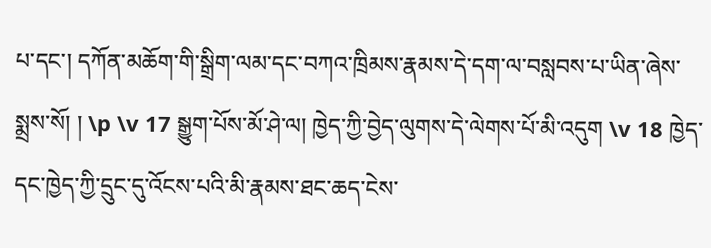པ་དང་། དཀོན་མཆོག་གི་སྒྲིག་ལམ་དང་བཀའ་ཁྲིམས་རྣམས་དེ་དག་ལ་བསླབས་པ་ཡིན་ཞེས་སྨྲས་སོ། ། \p \v 17 སྒྱུག་པོས་མོ་ཤེ་ལ། ཁྱེད་ཀྱི་བྱེད་ལུགས་དེ་ལེགས་པོ་མི་འདུག \v 18 ཁྱེད་དང་ཁྱེད་ཀྱི་དྲུང་དུ་འོངས་པའི་མི་རྣམས་ཐང་ཆད་ངེས་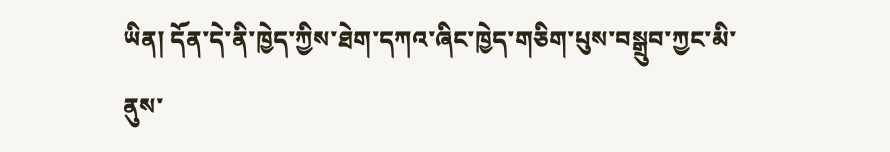ཡིན། དོན་དེ་ནི་ཁྱེད་ཀྱིས་ཐེག་དཀའ་ཞིང་ཁྱེད་གཅིག་པུས་བསྒྲུབ་ཀྱང་མི་ནུས་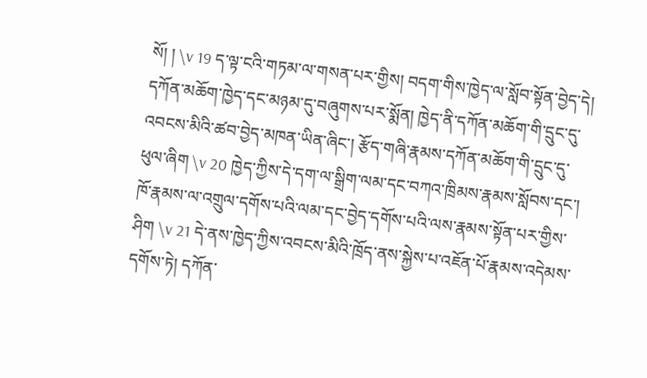སོ། ། \v 19 ད་ལྟ་ངའི་གཏམ་ལ་གསན་པར་གྱིས། བདག་གིས་ཁྱེད་ལ་སློབ་སྟོན་བྱེད་དེ། དཀོན་མཆོག་ཁྱེད་དང་མཉམ་དུ་བཞུགས་པར་སྨོན། ཁྱེད་ནི་དཀོན་མཆོག་གི་དྲུང་དུ་འབངས་མིའི་ཚབ་བྱེད་མཁན་ཡིན་ཞིང་། རྩོད་གཞི་རྣམས་དཀོན་མཆོག་གི་དྲུང་དུ་ཕུལ་ཞིག \v 20 ཁྱེད་ཀྱིས་དེ་དག་ལ་སྒྲིག་ལམ་དང་བཀའ་ཁྲིམས་རྣམས་སློབས་དང་། ཁོ་རྣམས་ལ་འགྲུལ་དགོས་པའི་ལམ་དང་བྱེད་དགོས་པའི་ལས་རྣམས་སྟོན་པར་གྱིས་ཤིག \v 21 དེ་ནས་ཁྱེད་ཀྱིས་འབངས་མིའི་ཁྲོད་ནས་སྐྱེས་པ་འཇོན་པོ་རྣམས་འདེམས་དགོས་ཏེ། དཀོན་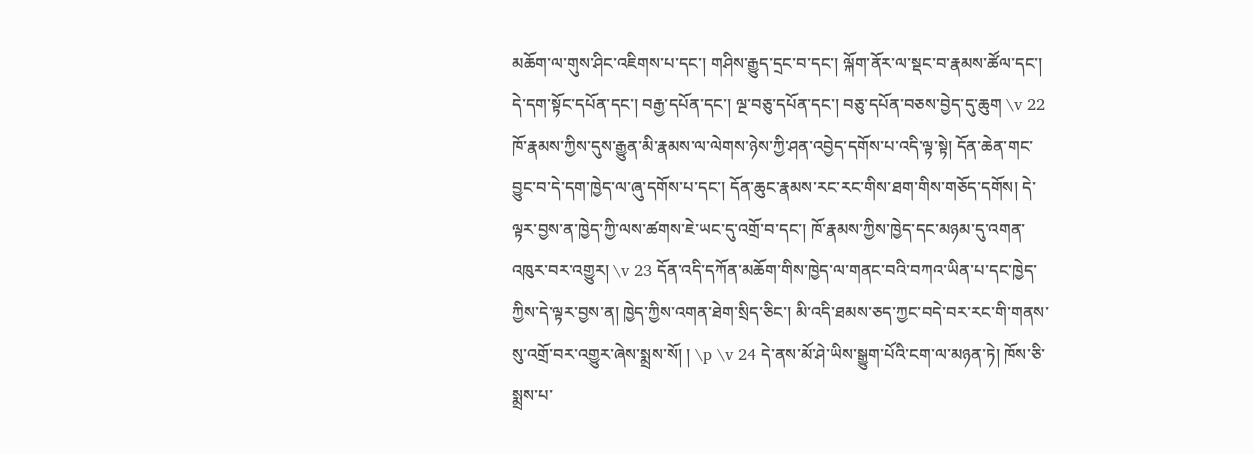མཆོག་ལ་གུས་ཤིང་འཇིགས་པ་དང་། གཤིས་རྒྱུད་དྲང་བ་དང་། ལྐོག་ནོར་ལ་སྡང་བ་རྣམས་ཚོལ་དང་། དེ་དག་སྟོང་དཔོན་དང་། བརྒྱ་དཔོན་དང་། ལྔ་བཅུ་དཔོན་དང་། བཅུ་དཔོན་བཅས་བྱེད་དུ་ཆུག \v 22 ཁོ་རྣམས་ཀྱིས་དུས་རྒྱུན་མི་རྣམས་ལ་ལེགས་ཉེས་ཀྱི་ཤན་འབྱེད་དགོས་པ་འདི་ལྟ་སྟེ། དོན་ཆེན་གང་བྱུང་བ་དེ་དག་ཁྱེད་ལ་ཞུ་དགོས་པ་དང་། དོན་ཆུང་རྣམས་རང་རང་གིས་ཐག་གིས་གཅོད་དགོས། དེ་ལྟར་བྱས་ན་ཁྱེད་ཀྱི་ལས་ཚགས་ཇེ་ཡང་དུ་འགྲོ་བ་དང་། ཁོ་རྣམས་ཀྱིས་ཁྱེད་དང་མཉམ་དུ་འགན་འཁུར་བར་འགྱུར། \v 23 དོན་འདི་དཀོན་མཆོག་གིས་ཁྱེད་ལ་གནང་བའི་བཀའ་ཡིན་པ་དང་ཁྱེད་ཀྱིས་དེ་ལྟར་བྱས་ན། ཁྱེད་ཀྱིས་འགན་ཐེག་སྲིད་ཅིང་། མི་འདི་ཐམས་ཅད་ཀྱང་བདེ་བར་རང་གི་གནས་སུ་འགྲོ་བར་འགྱུར་ཞེས་སྨྲས་སོ། ། \p \v 24 དེ་ནས་མོ་ཤེ་ཡིས་སྒྱུག་པོའི་ངག་ལ་མཉན་ཏེ། ཁོས་ཅི་སྨྲས་པ་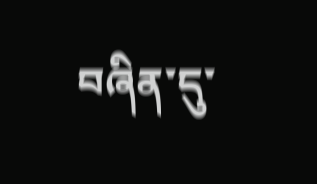བཞིན་དུ་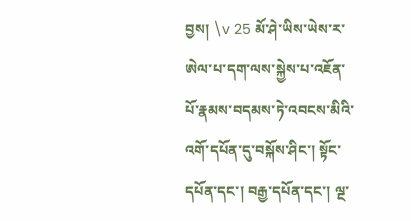བྱས། \v 25 མོ་ཤེ་ཡིས་ཡེས་ར་ཨེལ་པ་དག་ལས་སྐྱེས་པ་འཇོན་པོ་རྣམས་བདམས་ཏེ་འབངས་མིའི་འགོ་དཔོན་དུ་བསྐོས་ཤིང་། སྟོང་དཔོན་དང་། བརྒྱ་དཔོན་དང་། ལྔ་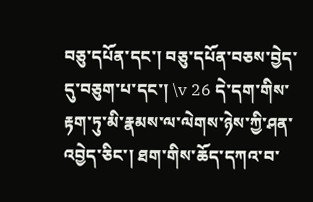བཅུ་དཔོན་དང་། བཅུ་དཔོན་བཅས་བྱེད་དུ་བཅུག་པ་དང་། \v 26 དེ་དག་གིས་རྟག་ཏུ་མི་རྣམས་ལ་ལེགས་ཉེས་ཀྱི་ཤན་འབྱེད་ཅིང་། ཐག་གིས་ཆོད་དཀའ་བ་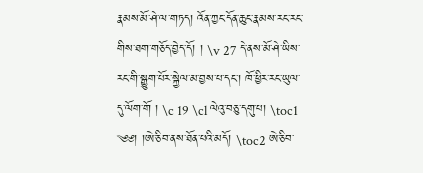རྣམས་མོ་ཤེ་ལ་གཏད། འོན་ཀྱང་དོན་ཆུང་རྣམས་རང་རང་གིས་ཐག་གཅོད་བྱེད་དོ། ། \v 27 དེ་ནས་མོ་ཤེ་ཡིས་རང་གི་སྒྱུག་པོར་སྐྱེལ་མ་བྱས་པ་དང་། ཁོ་ཕྱིར་རང་ཡུལ་དུ་ལོག་གོ ། \c 19 \cl ལེའུ་བཅུ་དགུ་པ། \toc1 ༄༅། །ཨེ་ཅིབ་ནས་ཐོན་པའི་མདོ། \toc2 ཨེ་ཅིབ་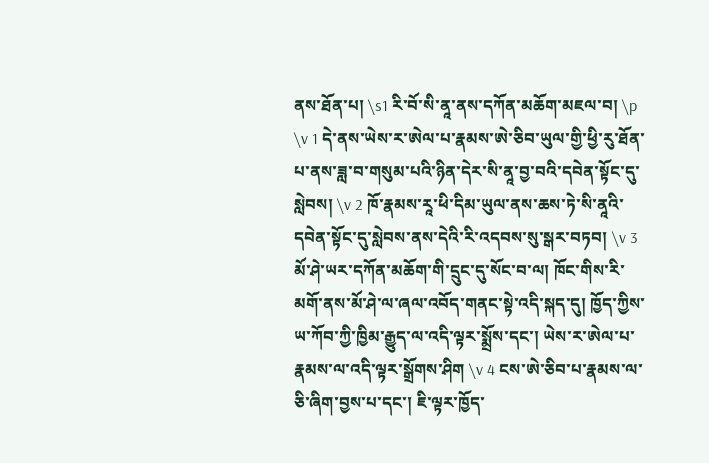ནས་ཐོན་པ། \s1 རི་བོ་སི་ནཱ་ནས་དཀོན་མཆོག་མཇལ་བ། \p \v 1 དེ་ནས་ཡེས་ར་ཨེལ་པ་རྣམས་ཨེ་ཅིབ་ཡུལ་གྱི་ཕྱི་རུ་ཐོན་པ་ནས་ཟླ་བ་གསུམ་པའི་ཉིན་དེར་སི་ནཱ་བྱ་བའི་དབེན་སྟོང་དུ་སླེབས། \v 2 ཁོ་རྣམས་རཱ་ཕི་དིམ་ཡུལ་ནས་ཆས་ཏེ་སི་ནཱའི་དབེན་སྟོང་དུ་སླེབས་ནས་དེའི་རི་འདབས་སུ་སྒར་བཏབ། \v 3 མོ་ཤེ་ཡར་དཀོན་མཆོག་གི་དྲུང་དུ་སོང་བ་ལ། ཁོང་གིས་རི་མགོ་ནས་མོ་ཤེ་ལ་ཞལ་འབོད་གནང་སྟེ་འདི་སྐད་དུ། ཁྱོད་ཀྱིས་ཡ་ཀོབ་ཀྱི་ཁྱིམ་རྒྱུད་ལ་འདི་ལྟར་སྨྲོས་དང་། ཡེས་ར་ཨེལ་པ་རྣམས་ལ་འདི་ལྟར་སྒྲོགས་ཤིག \v 4 ངས་ཨེ་ཅིབ་པ་རྣམས་ལ་ཅི་ཞིག་བྱས་པ་དང་། ཇི་ལྟར་ཁྱོད་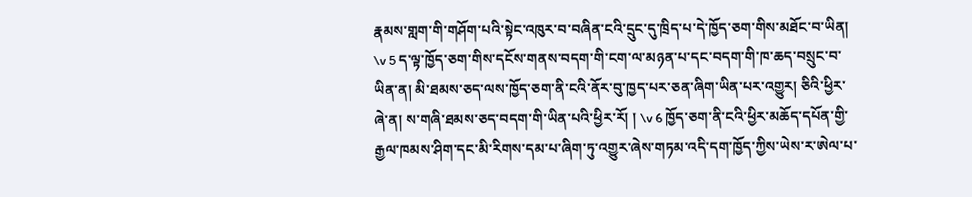རྣམས་གླག་གི་གཤོག་པའི་སྟེང་འཁུར་བ་བཞིན་ངའི་དྲུང་དུ་ཁྲིད་པ་དེ་ཁྱོད་ཅག་གིས་མཐོང་བ་ཡིན། \v 5 ད་ལྟ་ཁྱོད་ཅག་གིས་དངོས་གནས་བདག་གི་ངག་ལ་མཉན་པ་དང་བདག་གི་ཁ་ཆད་བསྲུང་བ་ཡིན་ན། མི་ཐམས་ཅད་ལས་ཁྱོད་ཅག་ནི་ངའི་ནོར་བུ་ཁྱད་པར་ཅན་ཞིག་ཡིན་པར་འགྱུར། ཅིའི་ཕྱིར་ཞེ་ན། ས་གཞི་ཐམས་ཅད་བདག་གི་ཡིན་པའི་ཕྱིར་རོ། ། \v 6 ཁྱོད་ཅག་ནི་ངའི་ཕྱིར་མཆོད་དཔོན་གྱི་རྒྱལ་ཁམས་ཤིག་དང་མི་རིགས་དམ་པ་ཞིག་ཏུ་འགྱུར་ཞེས་གཏམ་འདི་དག་ཁྱོད་ཀྱིས་ཡེས་ར་ཨེལ་པ་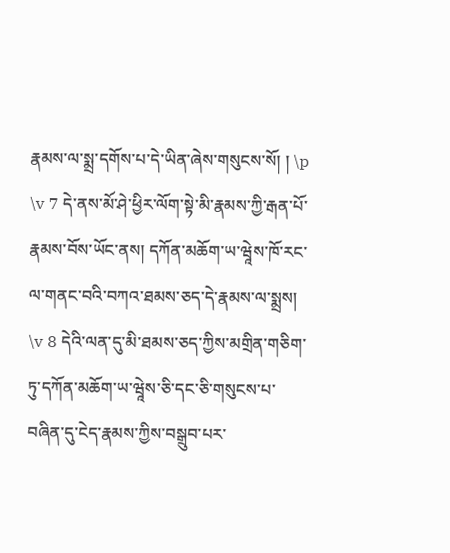རྣམས་ལ་སྨྲ་དགོས་པ་དེ་ཡིན་ཞེས་གསུངས་སོ། ། \p \v 7 དེ་ནས་མོ་ཤེ་ཕྱིར་ལོག་སྟེ་མི་རྣམས་ཀྱི་རྒན་པོ་རྣམས་བོས་ཡོང་ནས། དཀོན་མཆོག་ཡ་ཝཱེས་ཁོ་རང་ལ་གནང་བའི་བཀའ་ཐམས་ཅད་དེ་རྣམས་ལ་སྨྲས། \v 8 དེའི་ལན་དུ་མི་ཐམས་ཅད་ཀྱིས་མགྲིན་གཅིག་ཏུ་དཀོན་མཆོག་ཡ་ཝཱེས་ཅི་དང་ཅི་གསུངས་པ་བཞིན་དུ་ངེད་རྣམས་ཀྱིས་བསྒྲུབ་པར་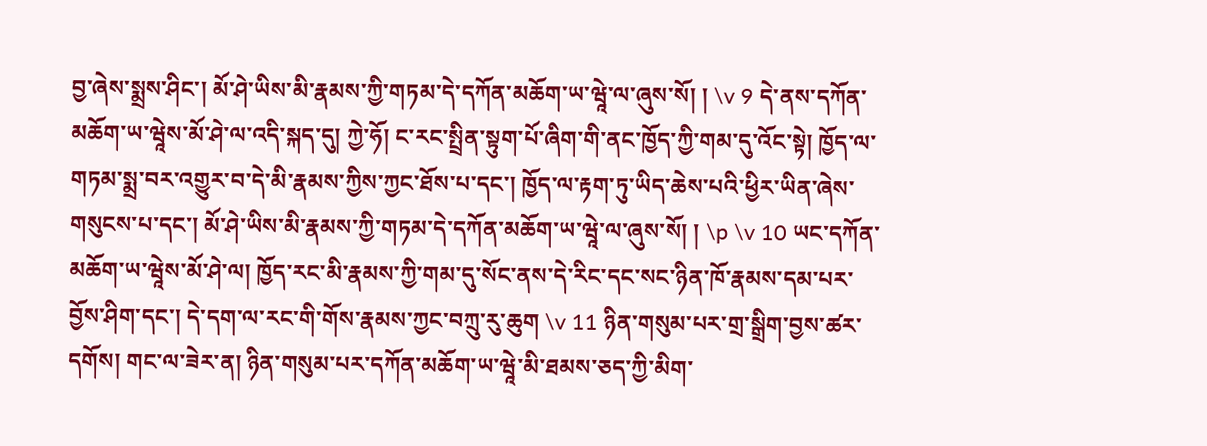བྱ་ཞེས་སྨྲས་ཤིང་། མོ་ཤེ་ཡིས་མི་རྣམས་ཀྱི་གཏམ་དེ་དཀོན་མཆོག་ཡ་ཝཱེ་ལ་ཞུས་སོ། ། \v 9 དེ་ནས་དཀོན་མཆོག་ཡ་ཝཱེས་མོ་ཤེ་ལ་འདི་སྐད་དུ། ཀྱེ་ཧོ། ང་རང་སྤྲིན་སྟུག་པོ་ཞིག་གི་ནང་ཁྱོད་ཀྱི་གམ་དུ་འོང་སྟེ། ཁྱོད་ལ་གཏམ་སྨྲ་བར་འགྱུར་བ་དེ་མི་རྣམས་ཀྱིས་ཀྱང་ཐོས་པ་དང་། ཁྱོད་ལ་རྟག་ཏུ་ཡིད་ཆེས་པའི་ཕྱིར་ཡིན་ཞེས་གསུངས་པ་དང་། མོ་ཤེ་ཡིས་མི་རྣམས་ཀྱི་གཏམ་དེ་དཀོན་མཆོག་ཡ་ཝཱེ་ལ་ཞུས་སོ། ། \p \v 10 ཡང་དཀོན་མཆོག་ཡ་ཝཱེས་མོ་ཤེ་ལ། ཁྱོད་རང་མི་རྣམས་ཀྱི་གམ་དུ་སོང་ནས་དེ་རིང་དང་སང་ཉིན་ཁོ་རྣམས་དམ་པར་བྱོས་ཤིག་དང་། དེ་དག་ལ་རང་གི་གོས་རྣམས་ཀྱང་བཀྲུ་རུ་ཆུག \v 11 ཉིན་གསུམ་པར་གྲ་སྒྲིག་བྱས་ཚར་དགོས། གང་ལ་ཟེར་ན། ཉིན་གསུམ་པར་དཀོན་མཆོག་ཡ་ཝཱེ་མི་ཐམས་ཅད་ཀྱི་མིག་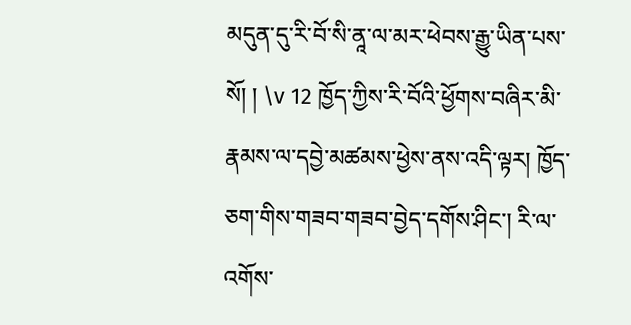མདུན་དུ་རི་བོ་སི་ནཱ་ལ་མར་ཕེབས་རྒྱུ་ཡིན་པས་སོ། ། \v 12 ཁྱོད་ཀྱིས་རི་བོའི་ཕྱོགས་བཞིར་མི་རྣམས་ལ་དབྱེ་མཚམས་ཕྱེས་ནས་འདི་ལྟར། ཁྱོད་ཅག་གིས་གཟབ་གཟབ་བྱེད་དགོས་ཤིང་། རི་ལ་འགོས་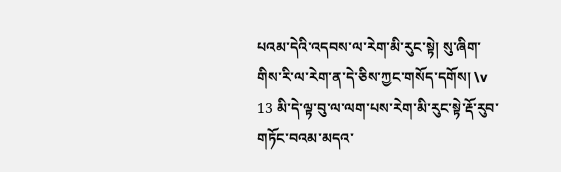པའམ་དེའི་འདབས་ལ་རེག་མི་རུང་སྟེ། སུ་ཞིག་གིས་རི་ལ་རེག་ན་དེ་ཅིས་ཀྱང་གསོད་དགོས། \v 13 མི་དེ་ལྟ་བུ་ལ་ལག་པས་རེག་མི་རུང་སྟེ་རྡོ་རུབ་གཏོང་བའམ་མདའ་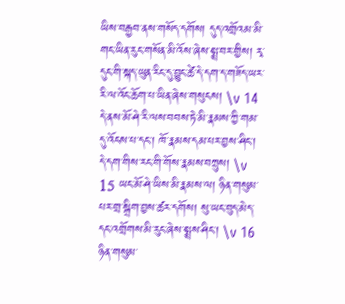ཡིས་བརྒྱབ་ནས་གསོད་དགོས། དུད་འགྲོའམ་མི་གང་ཡིན་རུང་གསོན་མི་འོས་ཞེས་སྨྲ་བར་གྱིས། རྭ་དུང་གི་སྐད་ཡུན་རིང་དུ་བྱུང་ཚེ་དེ་དག་ད་གཟོད་ཡར་རི་ལ་འོང་ཆོག་པ་ཡིན་ཞེས་གསུངས། \v 14 དེ་ནས་མོ་ཤེ་རི་ལས་བབས་ཏེ་མི་རྣམས་ཀྱི་གམ་དུ་འོངས་པ་དང་། ཁོ་རྣམས་དམ་པར་བྱས་ཤིང་། དེ་དག་གིས་རང་གི་གོས་རྣམས་བཀྲུས། \v 15 ཡང་མོ་ཤེ་ཡིས་མི་རྣམས་ལ། ཉིན་གསུམ་པར་གྲ་སྒྲིག་བྱས་ཚར་དགོས། སུ་ཡང་བུད་མེད་དང་འགྲོགས་མི་རུང་ཞེས་སྨྲས་ཤིང་། \v 16 ཉིན་གསུམ་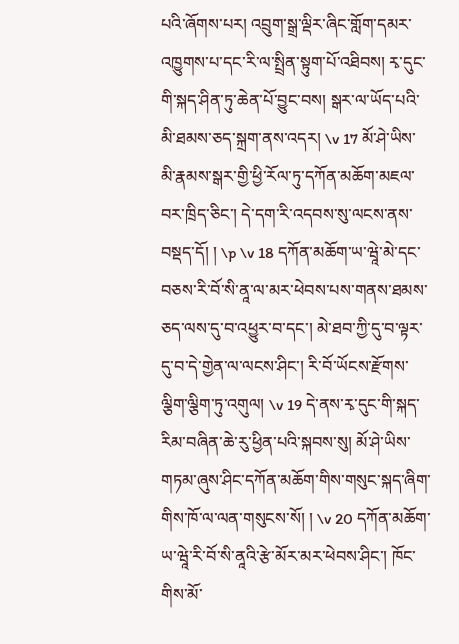པའི་ཞོགས་པར། འབྲུག་སྒྲ་ལྡིར་ཞིང་གློག་དམར་འཁྱུགས་པ་དང་རི་ལ་སྤྲིན་སྟུག་པོ་འཐིབས། རྭ་དུང་གི་སྐད་ཤིན་ཏུ་ཆེན་པོ་བྱུང་བས། སྒར་ལ་ཡོད་པའི་མི་ཐམས་ཅད་སྐྲག་ནས་འདར། \v 17 མོ་ཤེ་ཡིས་མི་རྣམས་སྒར་གྱི་ཕྱི་རོལ་ཏུ་དཀོན་མཆོག་མཇལ་བར་ཁྲིད་ཅིང་། དེ་དག་རི་འདབས་སུ་ལངས་ནས་བསྡད་དོ། ། \p \v 18 དཀོན་མཆོག་ཡ་ཝཱེ་མེ་དང་བཅས་རི་བོ་སི་ནཱ་ལ་མར་ཕེབས་པས་གནས་ཐམས་ཅད་ལས་དུ་བ་འཕྱུར་བ་དང་། མེ་ཐབ་ཀྱི་དུ་བ་ལྟར་དུ་བ་དེ་གྱེན་ལ་ལངས་ཤིང་། རི་བོ་ཡོངས་རྫོགས་ལྕིག་ལྕིག་ཏུ་འགུལ། \v 19 དེ་ནས་རྭ་དུང་གི་སྐད་རིམ་བཞིན་ཆེ་རུ་ཕྱིན་པའི་སྐབས་སུ། མོ་ཤེ་ཡིས་གཏམ་ཞུས་ཤིང་དཀོན་མཆོག་གིས་གསུང་སྐད་ཞིག་གིས་ཁོ་ལ་ལན་གསུངས་སོ། ། \v 20 དཀོན་མཆོག་ཡ་ཝཱེ་རི་བོ་སི་ནཱའི་རྩེ་མོར་མར་ཕེབས་ཤིང་། ཁོང་གིས་མོ་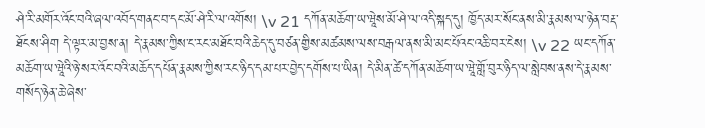ཤེ་རི་མགོར་འོང་བའི་ཞལ་འབོད་གནང་བ་དང་མོ་ཤེ་རི་ལ་འགོས། \v 21 དཀོན་མཆོག་ཡ་ཝཱེས་མོ་ཤེ་ལ་འདི་སྐད་དུ། ཁྱོད་མར་སོང་ནས་མི་རྣམས་ལ་ཉེན་བརྡ་ཐོངས་ཤིག དེ་ལྟར་མ་བྱས་ན། དེ་རྣམས་ཀྱིས་ང་རང་མཐོང་བའི་ཆེད་དུ་བཙན་གྱིས་མཚམས་ལས་བརྒལ་ནས་མི་མང་པོའང་འཆི་བར་ངེས། \v 22 ཡང་དཀོན་མཆོག་ཡ་ཝཱེའི་ཉེ་སར་འོང་བའི་མཆོད་དཔོན་རྣམས་ཀྱིས་རང་ཉིད་དམ་པར་བྱེད་དགོས་པ་ཡིན། དེ་མིན་ཚེ་དཀོན་མཆོག་ཡ་ཝཱེ་གློ་བུར་ཉིད་ལ་སླེབས་ནས་དེ་རྣམས་གསོད་ཉེན་ཆེ་ཞེས་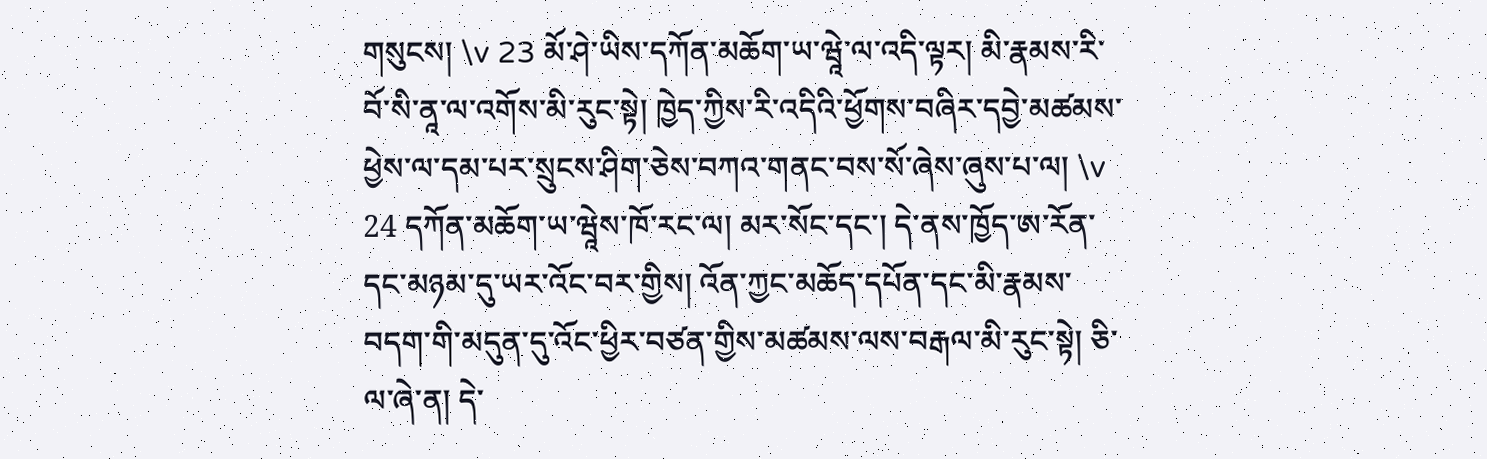གསུངས། \v 23 མོ་ཤེ་ཡིས་དཀོན་མཆོག་ཡ་ཝཱེ་ལ་འདི་ལྟར། མི་རྣམས་རི་བོ་སི་ནཱ་ལ་འགོས་མི་རུང་སྟེ། ཁྱེད་ཀྱིས་རི་འདིའི་ཕྱོགས་བཞིར་དབྱེ་མཚམས་ཕྱེས་ལ་དམ་པར་སྲུངས་ཤིག་ཅེས་བཀའ་གནང་བས་སོ་ཞེས་ཞུས་པ་ལ། \v 24 དཀོན་མཆོག་ཡ་ཝཱེས་ཁོ་རང་ལ། མར་སོང་དང་། དེ་ནས་ཁྱོད་ཨ་རོན་དང་མཉམ་དུ་ཡར་འོང་བར་གྱིས། འོན་ཀྱང་མཆོད་དཔོན་དང་མི་རྣམས་བདག་གི་མདུན་དུ་འོང་ཕྱིར་བཙན་གྱིས་མཚམས་ལས་བརྒལ་མི་རུང་སྟེ། ཅི་ལ་ཞེ་ན། དེ་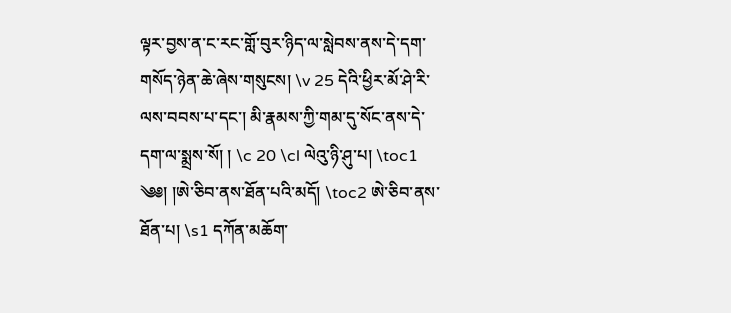ལྟར་བྱས་ན་ང་རང་གློ་བུར་ཉིད་ལ་སླེབས་ནས་དེ་དག་གསོད་ཉེན་ཆེ་ཞེས་གསུངས། \v 25 དེའི་ཕྱིར་མོ་ཤེ་རི་ལས་བབས་པ་དང་། མི་རྣམས་ཀྱི་གམ་དུ་སོང་ནས་དེ་དག་ལ་སྨྲས་སོ། ། \c 20 \cl ལེའུ་ཉི་ཤུ་པ། \toc1 ༄༅། །ཨེ་ཅིབ་ནས་ཐོན་པའི་མདོ། \toc2 ཨེ་ཅིབ་ནས་ཐོན་པ། \s1 དཀོན་མཆོག་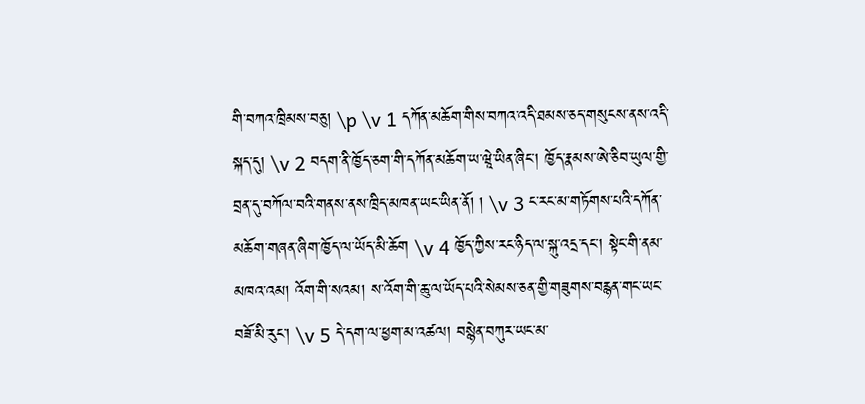གི་བཀའ་ཁྲིམས་བཅུ། \p \v 1 དཀོན་མཆོག་གིས་བཀའ་འདི་ཐམས་ཅད་གསུངས་ནས་འདི་སྐད་དུ། \v 2 བདག་ནི་ཁྱོད་ཅག་གི་དཀོན་མཆོག་ཡ་ཝཱེ་ཡིན་ཞིང་། ཁྱོད་རྣམས་ཨེ་ཅིབ་ཡུལ་གྱི་བྲན་དུ་བཀོལ་བའི་གནས་ནས་ཁྲིད་མཁན་ཡང་ཡིན་ནོ། ། \v 3 ང་རང་མ་གཏོགས་པའི་དཀོན་མཆོག་གཞན་ཞིག་ཁྱོད་ལ་ཡོད་མི་ཆོག \v 4 ཁྱོད་ཀྱིས་རང་ཉིད་ལ་སྐུ་འདྲ་དང་། སྟེང་གི་ནམ་མཁའ་འམ། འོག་གི་སའམ། ས་འོག་གི་ཆུ་ལ་ཡོད་པའི་སེམས་ཅན་གྱི་གཟུགས་བརྙན་གང་ཡང་བཟོ་མི་རུང་། \v 5 དེ་དག་ལ་ཕྱག་མ་འཚལ། བསྙེན་བཀུར་ཡང་མ་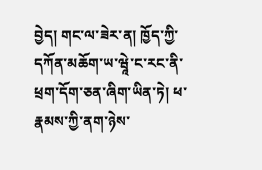བྱེད། གང་ལ་ཟེར་ན། ཁྱོད་ཀྱི་དཀོན་མཆོག་ཡ་ཝཱེ་ང་རང་ནི་ཕྲག་དོག་ཅན་ཞིག་ཡིན་ཏེ། ཕ་རྣམས་ཀྱི་ནག་ཉེས་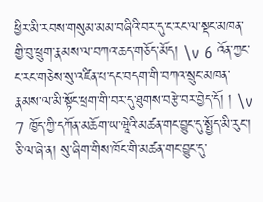ཕྱིར་མི་རབས་གསུམ་མམ་བཞིའི་བར་དུ་ང་རང་ལ་སྡང་མཁན་གྱི་བུ་ཕྲུག་རྣམས་ལ་བཀའ་ཆད་གཅོད་མོད། \v 6 འོན་ཀྱང་ང་རང་གཅེས་སུ་འཛིན་པ་དང་བདག་གི་བཀའ་སྲུང་མཁན་རྣམས་ལ་མི་སྟོང་ཕྲག་གི་བར་དུ་ཐུགས་བརྩེ་བར་བྱེད་དོ། ། \v 7 ཁྱོད་ཀྱི་དཀོན་མཆོག་ཡ་ཝཱེའི་མཚན་གང་བྱུང་དུ་སྤྱོད་མི་རུང་། ཅི་ལ་ཞེ་ན། སུ་ཞིག་གིས་ཁོང་གི་མཚན་གང་བྱུང་དུ་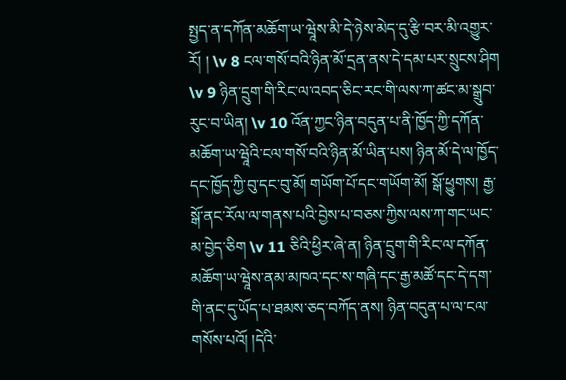སྤྱད་ན་དཀོན་མཆོག་ཡ་ཝཱེས་མི་དེ་ཉེས་མེད་དུ་རྩི་བར་མི་འགྱུར་རོ། ། \v 8 ངལ་གསོ་བའི་ཉིན་མོ་དྲན་ནས་དེ་དམ་པར་སྲུངས་ཤིག \v 9 ཉིན་དྲུག་གི་རིང་ལ་འབད་ཅིང་རང་གི་ལས་ཀ་ཚང་མ་སྒྲུབ་རུང་བ་ཡིན། \v 10 འོན་ཀྱང་ཉིན་བདུན་པ་ནི་ཁྱོད་ཀྱི་དཀོན་མཆོག་ཡ་ཝཱེའི་ངལ་གསོ་བའི་ཉིན་མོ་ཡིན་པས། ཉིན་མོ་དེ་ལ་ཁྱོད་དང་ཁྱོད་ཀྱི་བུ་དང་བུ་མོ། གཡོག་པོ་དང་གཡོག་མོ། སྒོ་ཕྱུགས། རྒྱ་སྒོ་ནང་རོལ་ལ་གནས་པའི་བྱེས་པ་བཅས་ཀྱིས་ལས་ཀ་གང་ཡང་མ་བྱེད་ཅིག \v 11 ཅིའི་ཕྱིར་ཞེ་ན། ཉིན་དྲུག་གི་རིང་ལ་དཀོན་མཆོག་ཡ་ཝཱེས་ནམ་མཁའ་དང་ས་གཞི་དང་རྒྱ་མཚོ་དང་དེ་དག་གི་ནང་དུ་ཡོད་པ་ཐམས་ཅད་བཀོད་ནས། ཉིན་བདུན་པ་ལ་ངལ་གསོས་པའོ། །དེའི་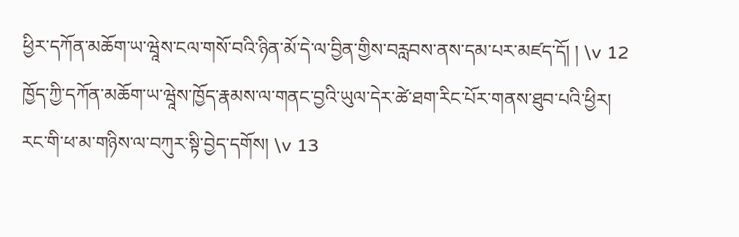ཕྱིར་དཀོན་མཆོག་ཡ་ཝཱེས་ངལ་གསོ་བའི་ཉིན་མོ་དེ་ལ་བྱིན་གྱིས་བརླབས་ནས་དམ་པར་མཛད་དོ། ། \v 12 ཁྱོད་ཀྱི་དཀོན་མཆོག་ཡ་ཝཱེས་ཁྱོད་རྣམས་ལ་གནང་བྱའི་ཡུལ་དེར་ཚེ་ཐག་རིང་པོར་གནས་ཐུབ་པའི་ཕྱིར། རང་གི་ཕ་མ་གཉིས་ལ་བཀུར་སྟི་བྱེད་དགོས། \v 13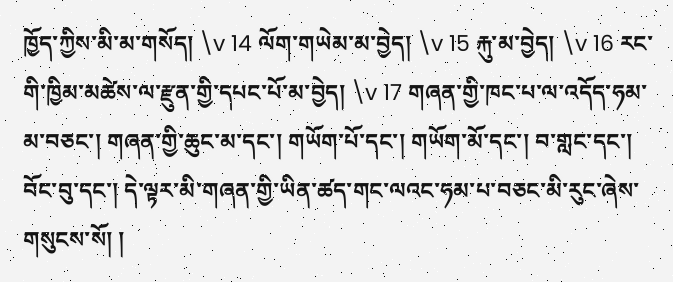ཁྱོད་ཀྱིས་མི་མ་གསོད། \v 14 ལོག་གཡེམ་མ་བྱེད། \v 15 རྐུ་མ་བྱེད། \v 16 རང་གི་ཁྱིམ་མཚེས་ལ་རྫུན་གྱི་དཔང་པོ་མ་བྱེད། \v 17 གཞན་གྱི་ཁང་པ་ལ་འདོད་ཧམ་མ་བཅང་། གཞན་གྱི་ཆུང་མ་དང་། གཡོག་པོ་དང་། གཡོག་མོ་དང་། བ་གླང་དང་། བོང་བུ་དང་། དེ་ལྟར་མི་གཞན་གྱི་ཡིན་ཚད་གང་ལའང་ཧམ་པ་བཅང་མི་རུང་ཞེས་གསུངས་སོ། །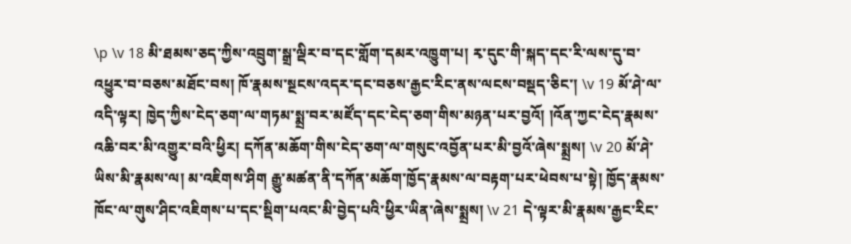\p \v 18 མི་ཐམས་ཅད་ཀྱིས་འབྲུག་སྒྲ་ལྡིར་བ་དང་གློག་དམར་འཁྱུག་པ། རྭ་དུང་གི་སྐད་དང་རི་ལས་དུ་བ་འཕྱུར་བ་བཅས་མཐོང་བས། ཁོ་རྣམས་སྔངས་འདར་དང་བཅས་རྒྱང་རིང་ནས་ལངས་བསྡད་ཅིང་། \v 19 མོ་ཤེ་ལ་འདི་ལྟར། ཁྱེད་ཀྱིས་ངེད་ཅག་ལ་གཏམ་སྨྲ་བར་མཛོད་དང་ངེད་ཅག་གིས་མཉན་པར་བྱའོ། །འོན་ཀྱང་ངེད་རྣམས་འཆི་བར་མི་འགྱུར་བའི་ཕྱིར། དཀོན་མཆོག་གིས་ངེད་ཅག་ལ་གསུང་འབྱོན་པར་མི་བྱའོ་ཞེས་སྨྲས། \v 20 མོ་ཤེ་ཡིས་མི་རྣམས་ལ། མ་འཇིགས་ཤིག རྒྱུ་མཚན་ནི་དཀོན་མཆོག་ཁྱོད་རྣམས་ལ་བརྟག་པར་ཕེབས་པ་སྟེ། ཁྱོད་རྣམས་ཁོང་ལ་གུས་ཤིང་འཇིགས་པ་དང་སྡིག་པའང་མི་བྱེད་པའི་ཕྱིར་ཡིན་ཞེས་སྨྲས། \v 21 དེ་ལྟར་མི་རྣམས་རྒྱང་རིང་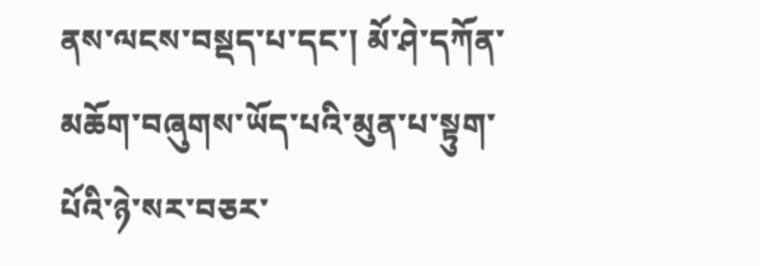ནས་ལངས་བསྡད་པ་དང་། མོ་ཤེ་དཀོན་མཆོག་བཞུགས་ཡོད་པའི་མུན་པ་སྟུག་པོའི་ཉེ་སར་བཅར་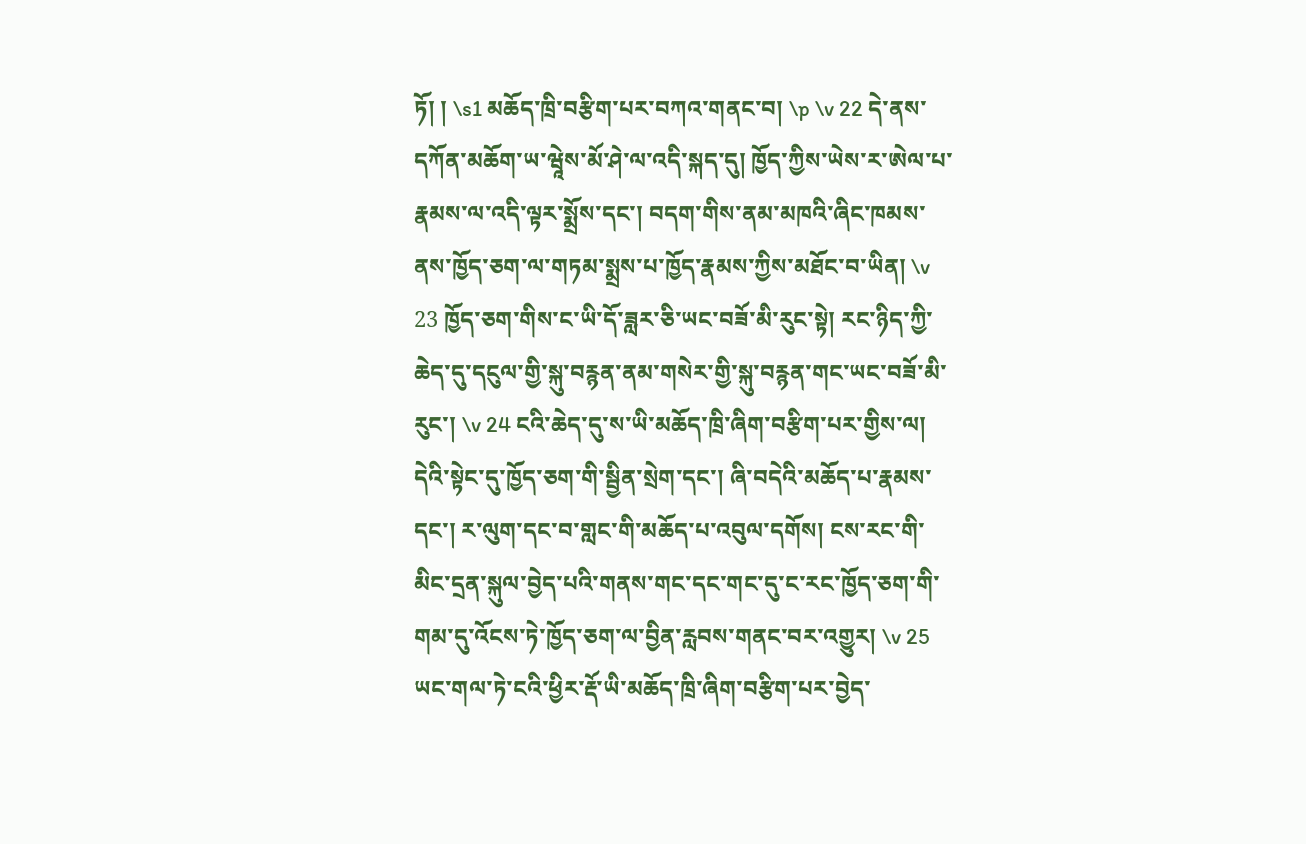ཏོ། ། \s1 མཆོད་ཁྲི་བརྩིག་པར་བཀའ་གནང་བ། \p \v 22 དེ་ནས་དཀོན་མཆོག་ཡ་ཝཱེས་མོ་ཤེ་ལ་འདི་སྐད་དུ། ཁྱོད་ཀྱིས་ཡེས་ར་ཨེལ་པ་རྣམས་ལ་འདི་ལྟར་སྨྲོས་དང་། བདག་གིས་ནམ་མཁའི་ཞིང་ཁམས་ནས་ཁྱོད་ཅག་ལ་གཏམ་སྨྲས་པ་ཁྱོད་རྣམས་ཀྱིས་མཐོང་བ་ཡིན། \v 23 ཁྱོད་ཅག་གིས་ང་ཡི་དོ་ཟླར་ཅི་ཡང་བཟོ་མི་རུང་སྟེ། རང་ཉིད་ཀྱི་ཆེད་དུ་དངུལ་གྱི་སྐུ་བརྙན་ནམ་གསེར་གྱི་སྐུ་བརྙན་གང་ཡང་བཟོ་མི་རུང་། \v 24 ངའི་ཆེད་དུ་ས་ཡི་མཆོད་ཁྲི་ཞིག་བརྩིག་པར་གྱིས་ལ། དེའི་སྟེང་དུ་ཁྱོད་ཅག་གི་སྦྱིན་སྲེག་དང་། ཞི་བདེའི་མཆོད་པ་རྣམས་དང་། ར་ལུག་དང་བ་གླང་གི་མཆོད་པ་འབུལ་དགོས། ངས་རང་གི་མིང་དྲན་སྐུལ་བྱེད་པའི་གནས་གང་དང་གང་དུ་ང་རང་ཁྱོད་ཅག་གི་གམ་དུ་འོངས་ཏེ་ཁྱོད་ཅག་ལ་བྱིན་རླབས་གནང་བར་འགྱུར། \v 25 ཡང་གལ་ཏེ་ངའི་ཕྱིར་རྡོ་ཡི་མཆོད་ཁྲི་ཞིག་བརྩིག་པར་བྱེད་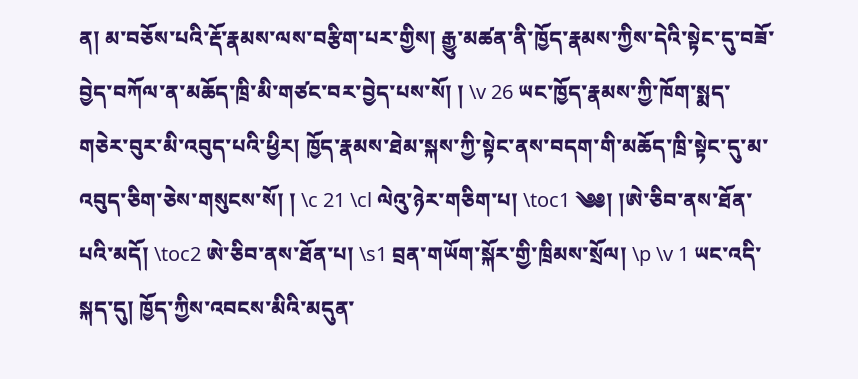ན། མ་བཅོས་པའི་རྡོ་རྣམས་ལས་བརྩིག་པར་གྱིས། རྒྱུ་མཚན་ནི་ཁྱོད་རྣམས་ཀྱིས་དེའི་སྟེང་དུ་བཟོ་བྱེད་བཀོལ་ན་མཆོད་ཁྲི་མི་གཙང་བར་བྱེད་པས་སོ། ། \v 26 ཡང་ཁྱོད་རྣམས་ཀྱི་ཁོག་སྨད་གཅེར་བུར་མི་འབུད་པའི་ཕྱིར། ཁྱོད་རྣམས་ཐེམ་སྐས་ཀྱི་སྟེང་ནས་བདག་གི་མཆོད་ཁྲི་སྟེང་དུ་མ་འབུད་ཅིག་ཅེས་གསུངས་སོ། ། \c 21 \cl ལེའུ་ཉེར་གཅིག་པ། \toc1 ༄༅། །ཨེ་ཅིབ་ནས་ཐོན་པའི་མདོ། \toc2 ཨེ་ཅིབ་ནས་ཐོན་པ། \s1 བྲན་གཡོག་སྐོར་གྱི་ཁྲིམས་སྲོལ། \p \v 1 ཡང་འདི་སྐད་དུ། ཁྱོད་ཀྱིས་འབངས་མིའི་མདུན་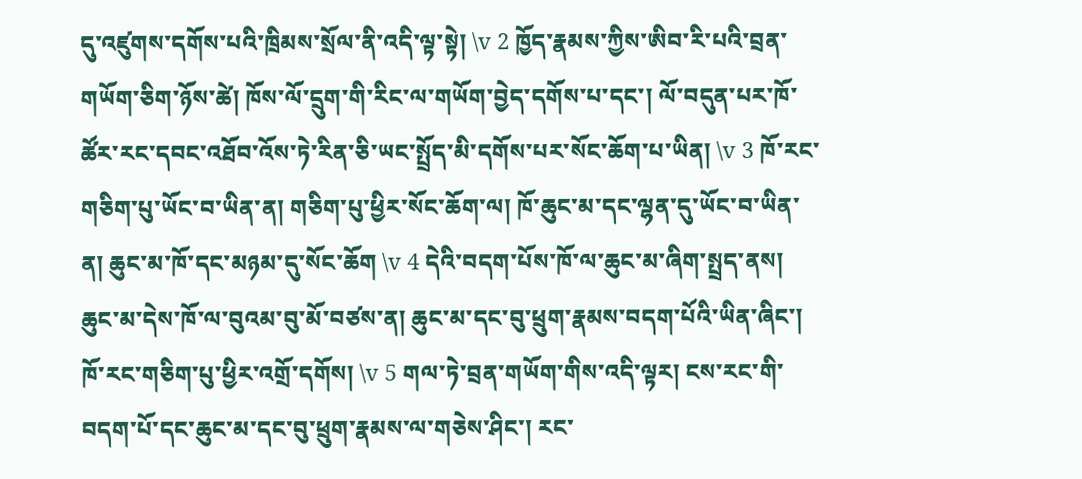དུ་འཛུགས་དགོས་པའི་ཁྲིམས་སྲོལ་ནི་འདི་ལྟ་སྟེ། \v 2 ཁྱོད་རྣམས་ཀྱིས་ཨིབ་རི་པའི་བྲན་གཡོག་ཅིག་ཉོས་ཚེ། ཁོས་ལོ་དྲུག་གི་རིང་ལ་གཡོག་བྱེད་དགོས་པ་དང་། ལོ་བདུན་པར་ཁོ་ཚོར་རང་དབང་འཐོབ་འོས་ཏེ་རིན་ཅི་ཡང་སྤྲོད་མི་དགོས་པར་སོང་ཆོག་པ་ཡིན། \v 3 ཁོ་རང་གཅིག་པུ་ཡོང་བ་ཡིན་ན། གཅིག་པུ་ཕྱིར་སོང་ཆོག་ལ། ཁོ་ཆུང་མ་དང་ལྷན་དུ་ཡོང་བ་ཡིན་ན། ཆུང་མ་ཁོ་དང་མཉམ་དུ་སོང་ཆོག \v 4 དེའི་བདག་པོས་ཁོ་ལ་ཆུང་མ་ཞིག་སྤྲད་ནས། ཆུང་མ་དེས་ཁོ་ལ་བུའམ་བུ་མོ་བཙས་ན། ཆུང་མ་དང་བུ་ཕྲུག་རྣམས་བདག་པོའི་ཡིན་ཞིང་། ཁོ་རང་གཅིག་པུ་ཕྱིར་འགྲོ་དགོས། \v 5 གལ་ཏེ་བྲན་གཡོག་གིས་འདི་ལྟར། ངས་རང་གི་བདག་པོ་དང་ཆུང་མ་དང་བུ་ཕྲུག་རྣམས་ལ་གཅེས་ཤིང་། རང་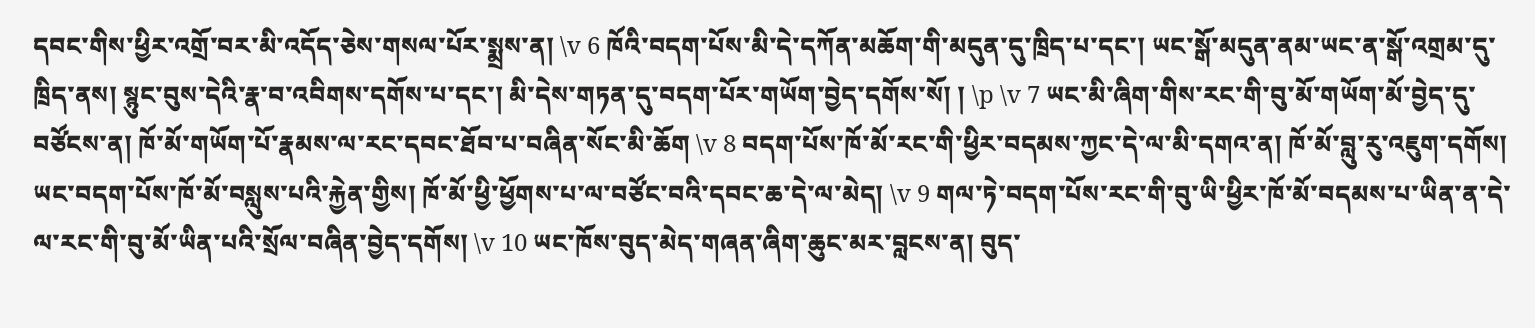དབང་གིས་ཕྱིར་འགྲོ་བར་མི་འདོད་ཅེས་གསལ་པོར་སྨྲས་ན། \v 6 ཁོའི་བདག་པོས་མི་དེ་དཀོན་མཆོག་གི་མདུན་དུ་ཁྲིད་པ་དང་། ཡང་སྒོ་མདུན་ནམ་ཡང་ན་སྒོ་འགྲམ་དུ་ཁྲིད་ནས། སྙུང་བུས་དེའི་རྣ་བ་འབིགས་དགོས་པ་དང་། མི་དེས་གཏན་དུ་བདག་པོར་གཡོག་བྱེད་དགོས་སོ། ། \p \v 7 ཡང་མི་ཞིག་གིས་རང་གི་བུ་མོ་གཡོག་མོ་བྱེད་དུ་བཙོངས་ན། ཁོ་མོ་གཡོག་པོ་རྣམས་ལ་རང་དབང་ཐོབ་པ་བཞིན་སོང་མི་ཆོག \v 8 བདག་པོས་ཁོ་མོ་རང་གི་ཕྱིར་བདམས་ཀྱང་དེ་ལ་མི་དགའ་ན། ཁོ་མོ་བླུ་རུ་འཇུག་དགོས། ཡང་བདག་པོས་ཁོ་མོ་བསླུས་པའི་རྐྱེན་གྱིས། ཁོ་མོ་ཕྱི་ཕྱོགས་པ་ལ་བཙོང་བའི་དབང་ཆ་དེ་ལ་མེད། \v 9 གལ་ཏེ་བདག་པོས་རང་གི་བུ་ཡི་ཕྱིར་ཁོ་མོ་བདམས་པ་ཡིན་ན་དེ་ལ་རང་གི་བུ་མོ་ཡིན་པའི་སྲོལ་བཞིན་བྱེད་དགོས། \v 10 ཡང་ཁོས་བུད་མེད་གཞན་ཞིག་ཆུང་མར་བླངས་ན། བུད་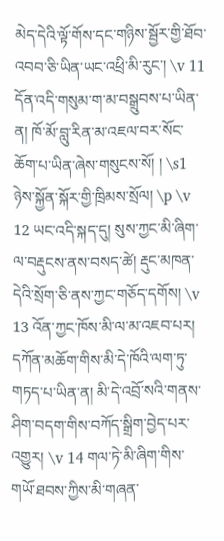མེད་དེའི་ལྟོ་གོས་དང་གཉིས་སྦྱོར་གྱི་ཐོབ་འབབ་ཅི་ཡིན་ཡང་འཕྲི་མི་རུང་། \v 11 དོན་འདི་གསུམ་ག་མ་བསྒྲུབས་པ་ཡིན་ན། ཁོ་མོ་བླུ་རིན་མ་འཇལ་བར་སོང་ཆོག་པ་ཡིན་ཞེས་གསུངས་སོ། ། \s1 ཉེས་སྐྱོན་སྐོར་གྱི་ཁྲིམས་སྲོལ། \p \v 12 ཡང་འདི་སྐད་དུ། སུས་ཀྱང་མི་ཞིག་ལ་བརྡུངས་ནས་བསད་ཚེ། རྡུང་མཁན་དེའི་སྲོག་ཅི་ནས་ཀྱང་གཅོད་དགོས། \v 13 འོན་ཀྱང་ཁོས་མི་ལ་མ་འཇབ་པར། དཀོན་མཆོག་གིས་མི་དེ་ཁོའི་ལག་ཏུ་གཏད་པ་ཡིན་ན། མི་དེ་འབྲོ་སའི་གནས་ཤིག་བདག་གིས་བཀོད་སྒྲིག་བྱེད་པར་འགྱུར། \v 14 གལ་ཏེ་མི་ཞིག་གིས་གཡོ་ཐབས་ཀྱིས་མི་གཞན་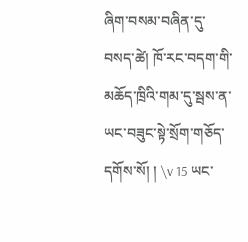ཞིག་བསམ་བཞིན་དུ་བསད་ཚེ། ཁོ་རང་བདག་གི་མཆོད་ཁྲིའི་གམ་དུ་སྦས་ན་ཡང་བཟུང་སྟེ་སྲོག་གཅོད་དགོས་སོ། ། \v 15 ཡང་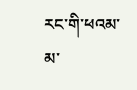རང་གི་ཕའམ་མ་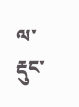ལ་རྡུང་